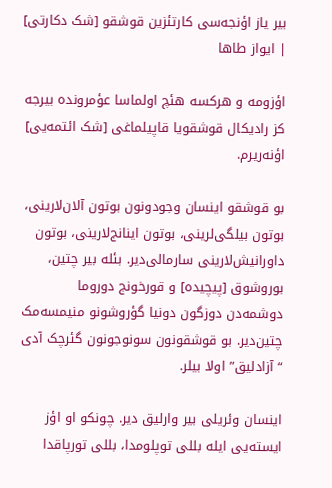بیر یاز اؤنجه‌سی کارتئزین قوشقو [شک دکارتی] | ایواز طاها

اؤزومه و هرکسه هئچ اولماسا عؤمرونده بیرجه کز رادیکال قوشقویا قاپیلماغی [شک ائتمه‌یی] اؤنه‌ریرم.

بو قوشقو اینسان وجودونون بوتون آلان‌لارینی، بوتون بیلگی‌لرینی، بوتون اینانج‌لارینی، بوتون داورانیش‌لارینی سارمالی‌دیر. بئله بیر چتین، بوروشوق [پیچیده] و قورخونج دوروما دوشمه‌دن دوزگون دونیا گؤروشونو منیمسه‌مک چتین‌دیر. بو قوشقونون سونوجونون گئرچک آدی “آزادلیق” اولا بیلر.

اینسان وئریلی بیر وارلیق دیر. چونکو او اؤز ایسته‌یی ایله بللی توپلومدا، بللی تورپاقدا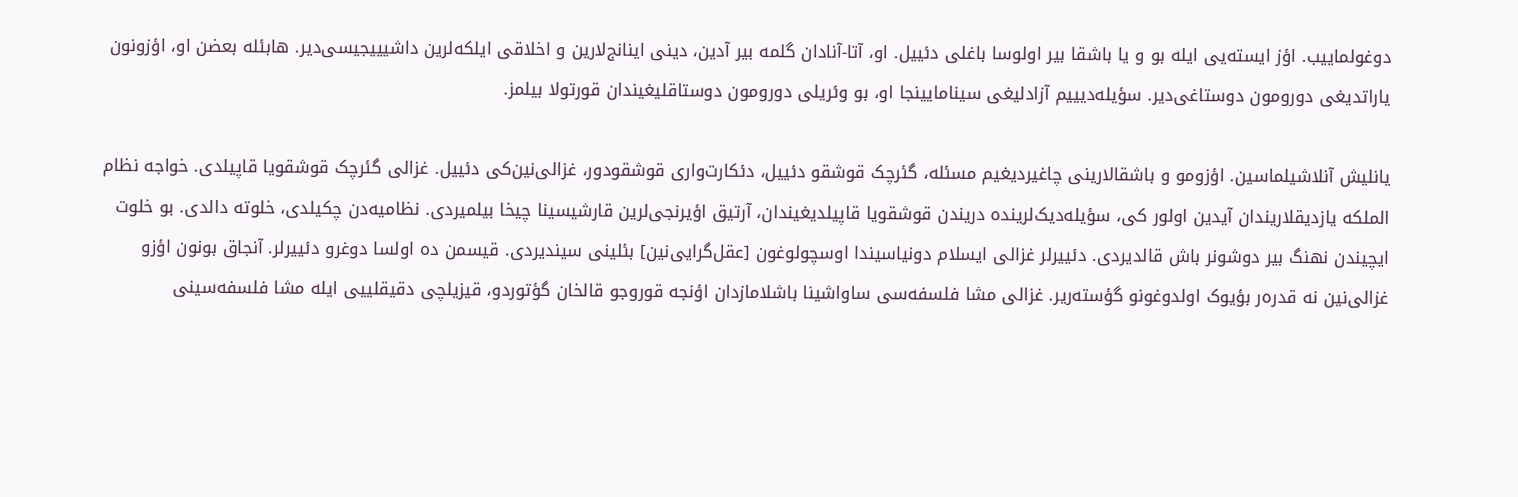دوغولماییب. اؤز ایسته‌یی ایله بو و یا باشقا بیر اولوسا باغلی دئییل. او، آتا-آنادان گلمه بیر آدین، دینی اینانج‌لارین و اخلاقی ایلکه‌لرین داشیییجیسی‌دیر. هابئله بعضن او، اؤزونون یاراتدیغی دورومون دوستاغی‌دیر. سؤیله‌دیییم آزادلیغی سینامایینجا او، بو وئریلی دورومون دوستاقلیغیندان قورتولا بیلمز.

یانلیش آنلاشیلماسین. اؤزومو و باشقالارینی چاغیردیغیم مسئله، گئرچک قوشقو دئییل، دئکارت‌واری قوشقودور، غزالی‌نین‌کی دئییل. غزالی گئرچک قوشقویا قاپیلدی. خواجه نظام الملکه یازدیقلاریندان آیدین اولور کی، سؤیله‌دیک‌لرینده دریندن قوشقویا قاپیلدیغیندان، آرتیق اؤیرنجی‌لرین قارشیسینا چیخا بیلمیردی. نظامیه‌دن چکیلدی، خلوته دالدی. بو خلوت ایچیندن نهنگ بیر دوشونر باش قالدیردی. دئییرلر غزالی ایسلام دونیاسیندا اوسچولوغون [عقل‌گرایی‌نین] بئلینی سیندیردی. قیسمن ده اولسا دوغرو دئییرلر. آنجاق بونون اؤزو غزالی‌نین نه قدره‌ر بؤیوک اولدوغونو گؤسته‌ریر. غزالی مشا فلسفه‌سی ساواشینا باشلامازدان اؤنجه قوروجو قالخان گؤتوردو، قیزیلچی دقیقلییی ایله مشا فلسفه‌سینی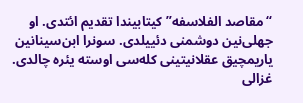“مقاصد الفلاسفه” کیتابیندا تقدیم ائتدی. او جهلی‌نین دوشمنی دئییلدی. سونرا ابن‌سینانین یاریمچیق عقلانیتینی کله‌سی اوسته یئره چالدی. غزالی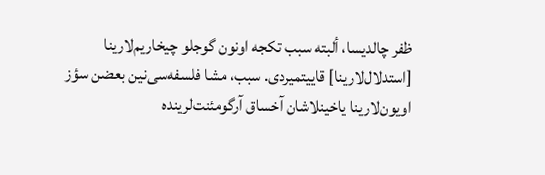ظفر چالدیسا، ألبته سبب تکجه اونون گوجلو چیخاریم‌لارینا [استدلال‌‌لارینا] قاییتمیردی. سبب، مشا فلسفه‌سی‌نین بعضن سؤز اویون‌لارینا یاخینلاشان آخساق آرگومئنت‌لرینده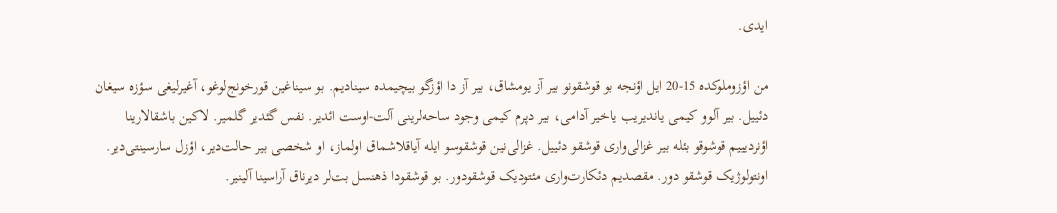ایدی.

من اؤزوملوکده 15-20 ایل اؤنجه بو قوشقونو بیر آز یومشاق، بیر آز دا اؤزگو بیچیمده سینادیم. بو سیناغین قورخونج‌لوغو، آغیرلیغی سؤزه سیغان دئییل. بیر آلوو کیمی یاندیریب یاخیر آدامی، بیر دپرم کیمی وجود ساحه‌لرینی آلت‌-اوست ائدیر. نفس گئدیر گلمیر. لاکین باشقالارینا اؤنردیییم قوشوقو بئله بیر غزالی‌واری قوشقو دئییل. غزالی‌نین قوشقوسو ایله آیاقلاشماق اولماز، او شخصی بیر حالت‌دیر، اؤزل سارسینتی‌دیر. اونتولوژیک قوشقو دور. مقصدیم دئکارت‌واری مئتودیک قوشقودور. بو قوشقودا ذهنسل بت‌لر دیرناق آراسینا آلینیر.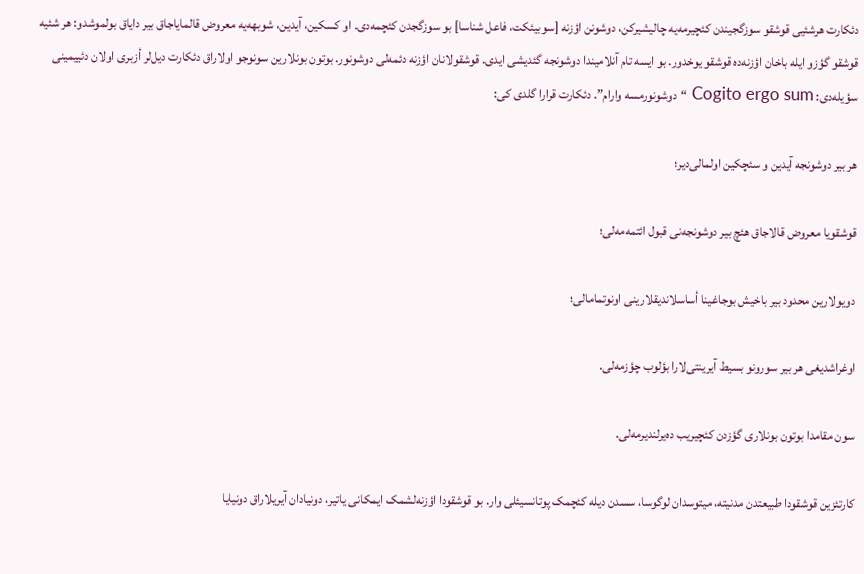دئکارت هرشئیی قوشقو سوزگجیندن کئچیرمه‌یه چالیشیرکن، دوشونن اؤزنه [سوبیئکت، فاعل شناسا] بو سوزگجدن کئچمه‌دی. او کسکین، آیدین، شوبهه‌یه معروض قالمایاجاق بیر دایاق بولموشدو: هر شئیه قوشقو گؤزو ایله باخان اؤزنه‌ده قوشقو یوخدور. بو ایسه تام آنلامیندا دوشونجه‌ گئدیشی ایدی. قوشقولانان اؤزنه دئمه‌لی دوشونور. بوتون بونلارین سونوجو اولاراق دئکارت دیل‌لر أزبری اولان دئییمینی سؤیله‌دی: Cogito ergo sum “دوشونورمسه وارام”. دئکارت قرارا گلدی کی:

هر بیر دوشونجه‌ آیدین و سئچکین اولمالی‌دیر؛

قوشقویا معروض قالاجاق هئچ بیر دوشونجه‌نی قبول ائتمه‌مه‌لی؛

دویولارین محدود بیر باخیش بوجاغینا أساسلاندیقلارینی اونوتمامالی؛

اوغراشدیغی هر بیر سورونو بسیط آیرینتی‌لارا بؤلوب چؤزمه‌لی.

سون مقامدا بوتون بونلاری گؤزدن کئچیریب ده‌یرلندیرمه‌لی.

کارتئزین قوشقودا طبیعتدن مدنیته، میتوسدان لوگوسا، سسدن دیله کئچمک پوتانسیئلی وار. بو قوشقودا اؤزنه‌لشمک ایمکانی یاتیر، دونیادان آیریلاراق دونیایا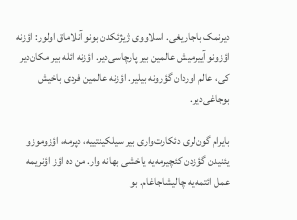دیرنمک باجاریغی. اسلاووی ژیژئکدن بونو آنلاماق اولور: اؤزنه اؤزونو آییرمیش عالمین بیر پارچاسی‌دیر. اؤزنه ائله بیر مکان‌دیر کی، عالم اوردان گؤرونه بیلیر. اؤزنه عالمین فردی باخیش بوجاغی‌دیر.

بایرام گون‌لری دئکارت‌واری بیر سیلکینتییه، دپرمه، اؤزوموزو یئنیدن گؤزدن کئچیرمه‌یه یاخشی بهانه وار. من ده اؤز اؤنریمه عمل ائتمه‌یه چالیشاجاغام. بو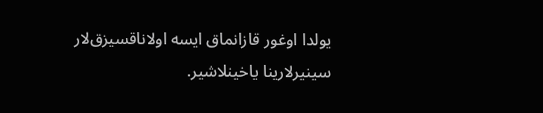یولدا اوغور قازانماق ایسه اولاناقسیزق‌لار سینیرلارینا یاخینلاشیر.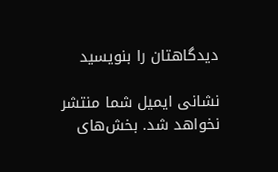دیدگاهتان را بنویسید

نشانی ایمیل شما منتشر نخواهد شد. بخش‌های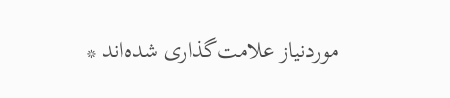موردنیاز علامت‌گذاری شده‌اند *